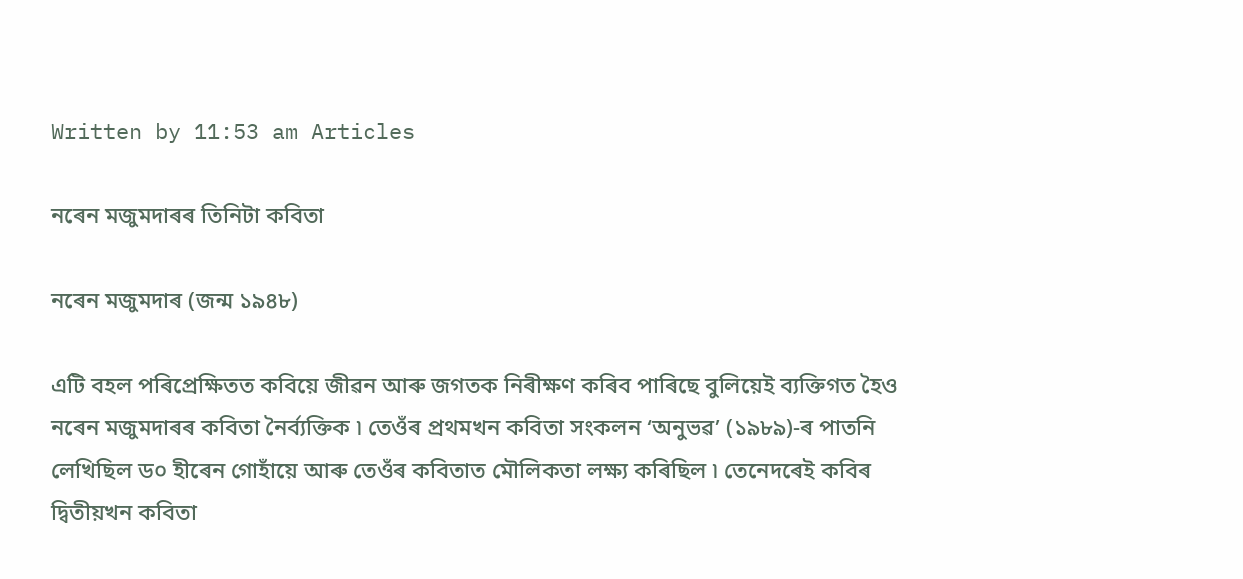Written by 11:53 am Articles

নৰেন মজুমদাৰৰ তিনিটা কবিতা

নৰেন মজুমদাৰ (জন্ম ১৯৪৮)

এটি বহল পৰিপ্ৰেক্ষিতত কবিয়ে জীৱন আৰু জগতক নিৰীক্ষণ কৰিব পাৰিছে বুলিয়েই ব্যক্তিগত হৈও নৰেন মজুমদাৰৰ কবিতা নৈৰ্ব্যক্তিক ৷ তেওঁৰ প্ৰথমখন কবিতা সংকলন ‘অনুভৱ’ (১৯৮৯)-ৰ পাতনি লেখিছিল ড০ হীৰেন গোহাঁয়ে আৰু তেওঁৰ কবিতাত মৌলিকতা লক্ষ্য কৰিছিল ৷ তেনেদৰেই কবিৰ দ্বিতীয়খন কবিতা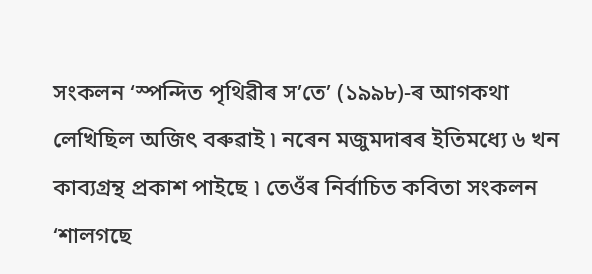সংকলন ‘স্পন্দিত পৃথিৱীৰ স’তে’ (১৯৯৮)-ৰ আগকথা লেখিছিল অজিৎ বৰুৱাই ৷ নৰেন মজুমদাৰৰ ইতিমধ্যে ৬ খন কাব্যগ্ৰন্থ প্ৰকাশ পাইছে ৷ তেওঁৰ নিৰ্বাচিত কবিতা সংকলন ‘শালগছে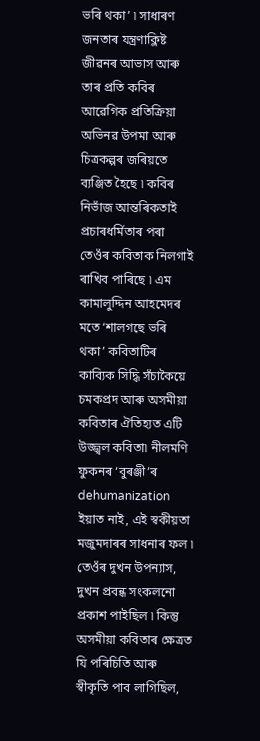ভৰি থকা’ ৷ সাধাৰণ জনতাৰ যন্ত্ৰণাক্লিষ্ট জীৱনৰ আভাস আৰু তাৰ প্ৰতি কবিৰ আৱেগিক প্ৰতিক্ৰিয়া অভিনৱ উপমা আৰু চিত্ৰকল্পৰ জৰিয়তে ব্যঞ্জিত হৈছে ৷ কবিৰ নিভাঁজ আন্তৰিকতাই প্ৰচাৰধৰ্মিতাৰ পৰা তেওঁৰ কবিতাক নিলগাই ৰাখিব পাৰিছে ৷ এম কামালুদ্দিন আহমেদৰ মতে ‘শালগছে ভৰি থকা’ কবিতাটিৰ কাব্যিক সিদ্ধি সঁচাকৈয়ে চমকপ্ৰদ আৰু অসমীয়া কবিতাৰ ঐতিহ্যত এটি উজ্জ্বল কবিতা৷ নীলমণি ফুকনৰ ‘বুৰঞ্জী’ৰ dehumanization ইয়াত নাই, এই স্বকীয়তা মজুমদাৰৰ সাধনাৰ ফল ৷ তেওঁৰ দুখন উপন্যাস, দুখন প্ৰবন্ধ সংকলনো প্ৰকাশ পাইছিল ৷ কিন্তু অসমীয়া কবিতাৰ ক্ষেত্ৰত যি পৰিচিতি আৰু স্বীকৃতি পাব লাগিছিল,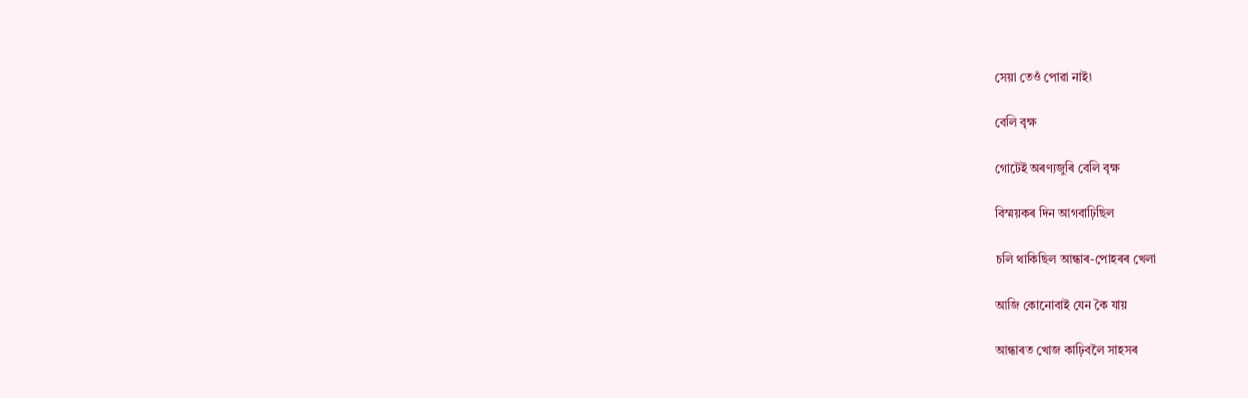সেয়া তেওঁ পোৱা নাই৷

বেলি বৃক্ষ

গোটেই অৰণ্যজুৰি বেলি বৃক্ষ

বিস্ময়কৰ দিন আগবাঢ়িছিল

চলি থাকিছিল আন্ধাৰ-পোহৰৰ খেলা

আজি কোনোবাই যেন কৈ যায়

আন্ধাৰত খোজ কাঢ়িবলৈ সাহসৰ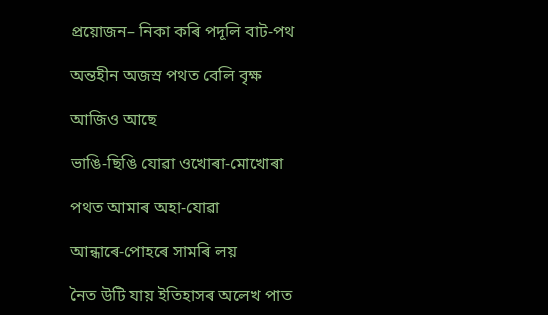প্ৰয়োজন– নিকা কৰি পদূলি বাট-পথ

অন্তহীন অজস্ৰ পথত বেলি বৃক্ষ

আজিও আছে

ভাঙি-ছিঙি যোৱা ওখোৰা-মোখোৰা

পথত আমাৰ অহা-যোৱা

আন্ধাৰে-পোহৰে সামৰি লয়

নৈত উটি যায় ইতিহাসৰ অলেখ পাত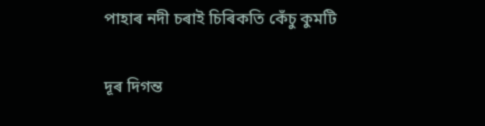পাহাৰ নদী চৰাই চিৰিকতি কেঁচু কুমটি

দূৰ দিগন্ত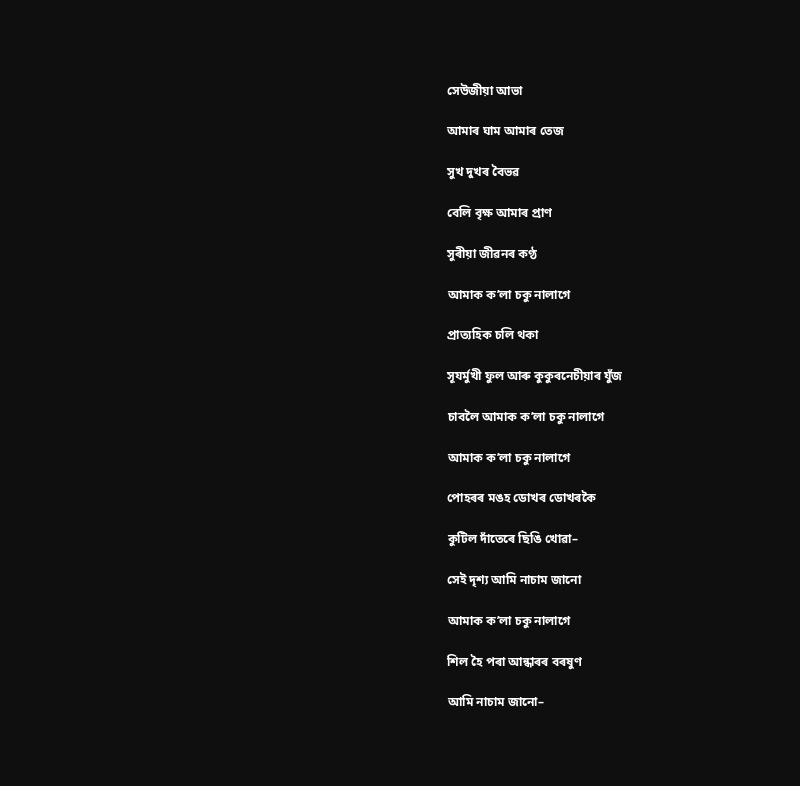সেউজীয়া আভা

আমাৰ ঘাম আমাৰ তেজ

সুখ দুখৰ বৈভৱ

বেলি বৃক্ষ আমাৰ প্ৰাণ

সুৰীয়া জীৱনৰ কণ্ঠ

আমাক ক’লা চকু নালাগে

প্ৰাত্যহিক চলি থকা

সূযৰ্মুখী ফুল আৰু কুকুৰনেচীয়াৰ যুঁজ

চাবলৈ আমাক ক’লা চকু নালাগে

আমাক ক’লা চকু নালাগে

পোহৰৰ মঙহ ডোখৰ ডোখৰকৈ

কুটিল দাঁতেৰে ছিঙি খোৱা–

সেই দৃশ্য আমি নাচাম জানো

আমাক ক’লা চকু নালাগে

শিল হৈ পৰা আন্ধাৰৰ বৰষুণ

আমি নাচাম জানো–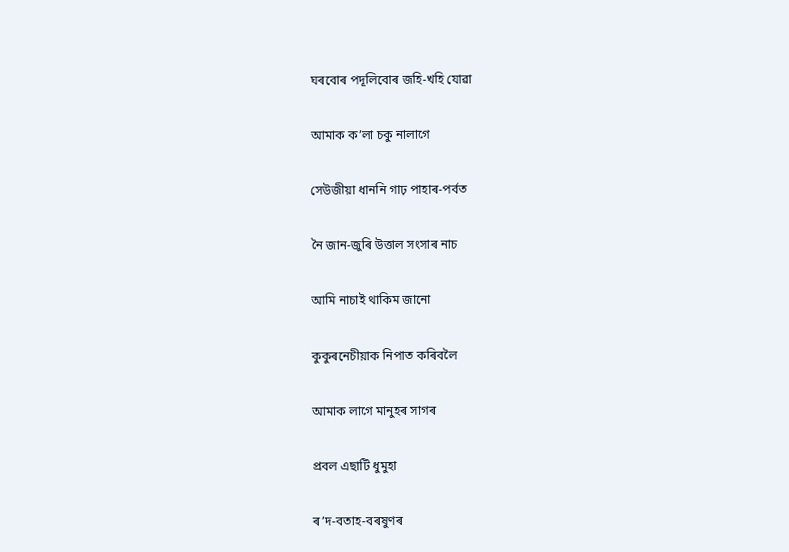ঘৰবোৰ পদূলিবোৰ জহি-খহি যোৱা

আমাক ক’লা চকু নালাগে

সেউজীয়া ধাননি গাঢ় পাহাৰ-পৰ্বত

নৈ জান-জুৰি উত্তাল সংসাৰ নাচ

আমি নাচাই থাকিম জানো

কুকুৰনেচীয়াক নিপাত কৰিবলৈ

আমাক লাগে মানুহৰ সাগৰ

প্ৰবল এছাটি ধুমুহা

ৰ’দ-বতাহ-বৰষুণৰ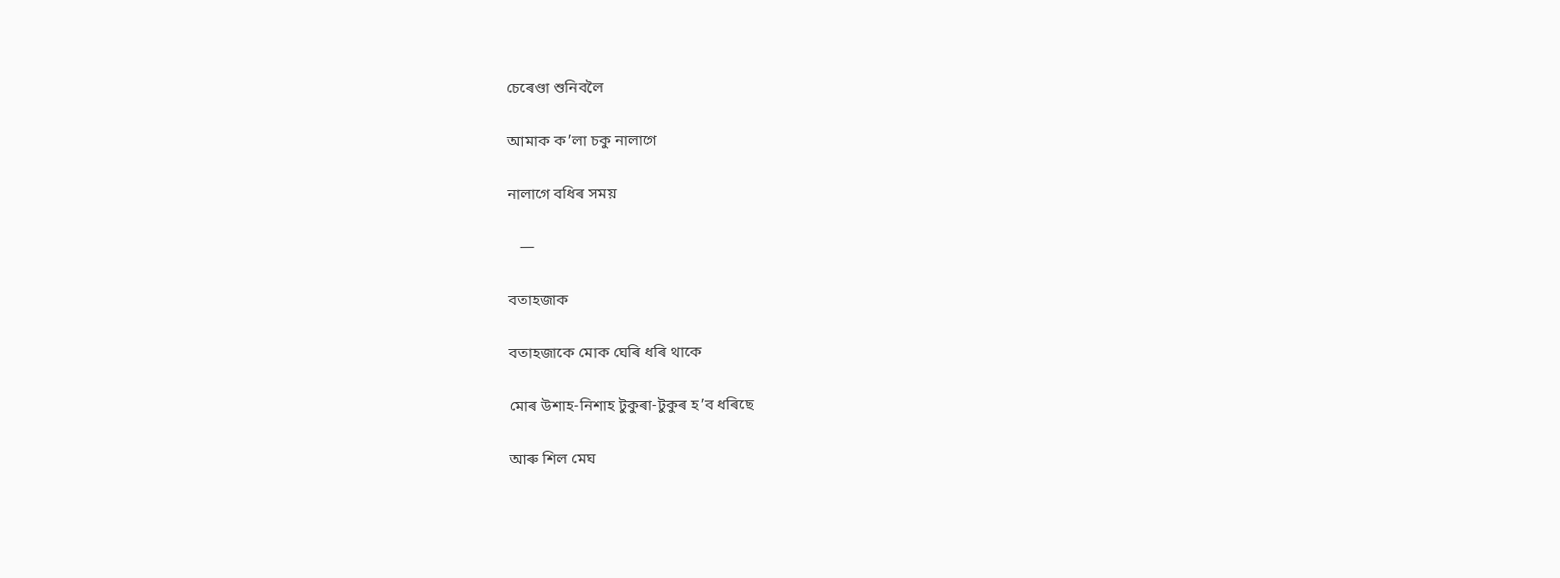চেৰেণ্ডা শুনিবলৈ

আমাক ক’লা চকু নালাগে

নালাগে বধিৰ সময়

   —

বতাহজাক

বতাহজাকে মোক ঘেৰি ধৰি থাকে

মোৰ উশাহ-নিশাহ টুকুৰা-টুকুৰ হ’ব ধৰিছে

আৰু শিল মেঘ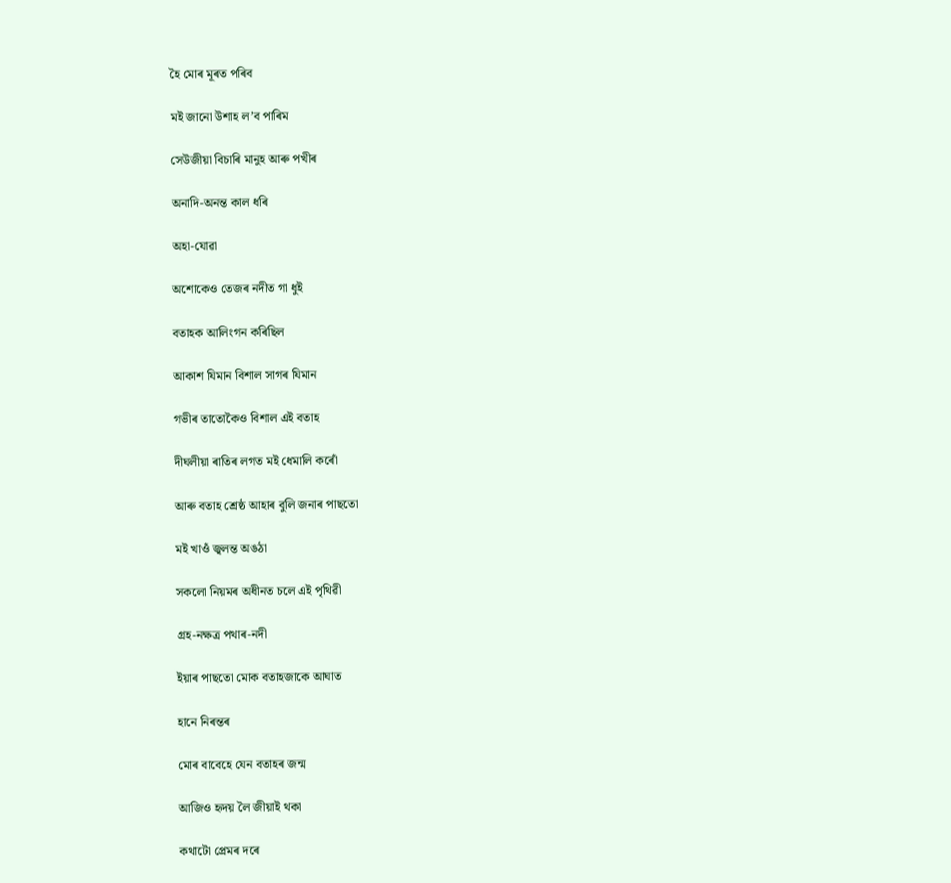হৈ মোৰ মূৰত পৰিব

মই জানো উশাহ ল’ব পাৰিম

সেউজীয়া বিচাৰি মানুহ আৰু পখীৰ

অনাদি-অনন্ত কাল ধৰি

অহা-যোৱা

অশোকেও তেজৰ নদীত গা ধুই

বতাহক আলিংগন কৰিছিল

আকাশ যিমান বিশাল সাগৰ যিমান

গভীৰ তাতোকৈও বিশাল এই বতাহ

দীঘলীয়া ৰাতিৰ লগত মই ধেমালি কৰোঁ

আৰু বতাহ শ্ৰেষ্ঠ আহাৰ বুলি জনাৰ পাছতো

মই খাওঁ জ্বলন্ত অঙঠা

সকলো নিয়মৰ অধীনত চলে এই পৃথিৱী

গ্ৰহ-নক্ষত্ৰ পথাৰ-নদী

ইয়াৰ পাছতো মোক বতাহজাকে আঘাত

হানে নিৰন্তৰ

মোৰ বাবেহে যেন বতাহৰ জন্ম

আজিও হৃদয় লৈ জীয়াই থকা

কথাটো প্ৰেমৰ দৰে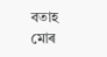বতাহ মোৰ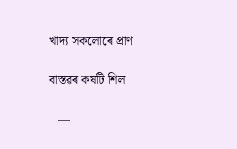খাদ্য সকলোৰে প্ৰাণ

বাস্তৱৰ কষটি শিল

   —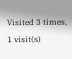Visited 3 times, 1 visit(s)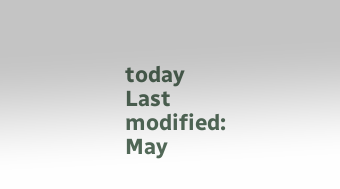today
Last modified: May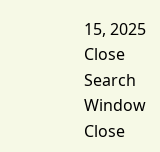15, 2025
Close Search Window
Close